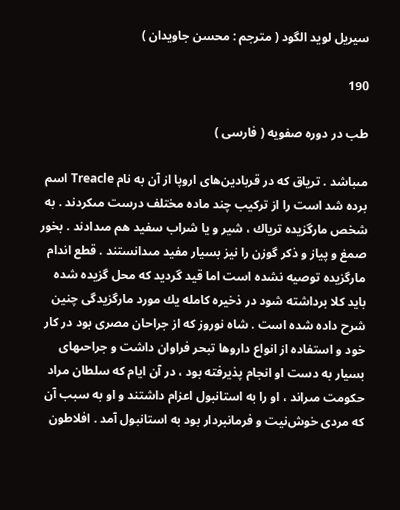سيريل لويد الگود ( مترجم : محسن جاويدان )

190

طب در دوره صفويه ( فارسى )

مىباشد . ترياق كه در قربادين‌هاى اروپا از آن به نام Treacle اسم برده شد است را از تركيب چند ماده مختلف درست مىكردند . به شخص مارگزيده ترياك ، شير و يا شراب سفيد هم مىدادند . بخور صمغ و پياز و ذكر گوزن را نيز بسيار مفيد مىدانستند . قطع اندام مارگزيده توصيه نشده است اما قيد گرديد كه محل گزيده شده بايد كلا برداشته شود در ذخيره كامله يك مورد مارگزيدگى چنين شرح داده شده است . شاه نوروز كه از جراحان مصرى بود در كار خود و استفاده از انواع داروها تبحر فراوان داشت و جراحىهاى بسيار به دست او انجام پذيرفته بود ، در آن ايام كه سلطان مراد حكومت مىراند ، او را به استانبول اعزام داشتند و او به سبب آن كه مردى خوش‌نيت و فرمانبردار بود به استانبول آمد . افلاطون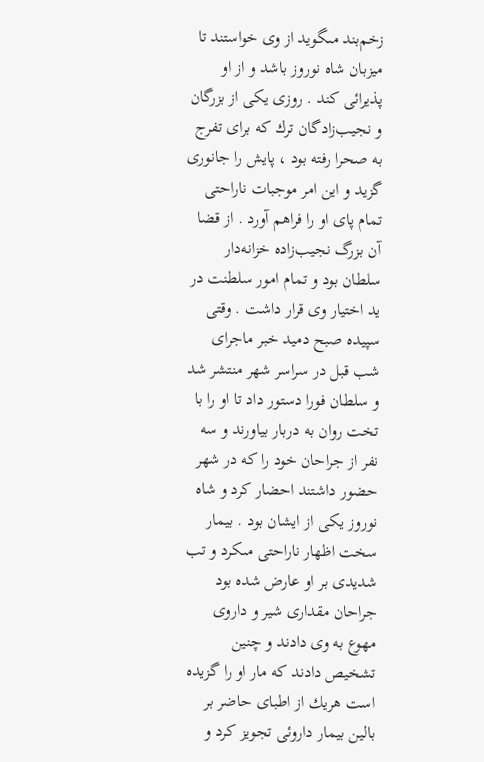زخم‌بند مىگويد از وى خواستند تا ميزبان شاه نوروز باشد و از او پذيرائى كند . روزى يكى از بزرگان و نجيب‌زادگان ترك كه براى تفرج به صحرا رفته بود ، پايش را جانورى گزيد و اين امر موجبات ناراحتى تمام پاى او را فراهم آورد . از قضا آن بزرگ نجيب‌زاده خزانه‌دار سلطان بود و تمام امور سلطنت در يد اختيار وى قرار داشت . وقتى سپيده صبح دميد خبر ماجراى شب قبل در سراسر شهر منتشر شد و سلطان فورا دستور داد تا او را با تخت روان به دربار بياورند و سه نفر از جراحان خود را كه در شهر حضور داشتند احضار كرد و شاه نوروز يكى از ايشان بود . بيمار سخت اظهار ناراحتى مىكرد و تب شديدى بر او عارض شده بود جراحان مقدارى شير و داروى مهوع به وى دادند و چنين تشخيص دادند كه مار او را گزيده است هريك از اطباى حاضر بر بالين بيمار داروئى تجويز كرد و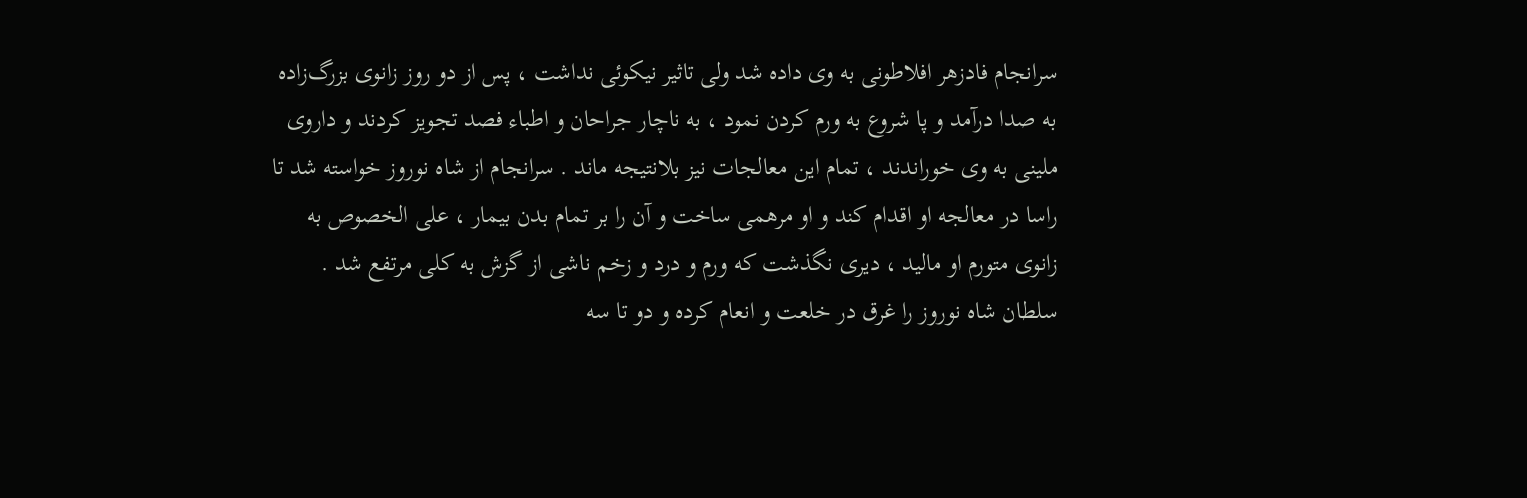سرانجام فادزهر افلاطونى به وى داده شد ولى تاثير نيكوئى نداشت ، پس از دو روز زانوى بزرگ‌زاده به صدا درآمد و پا شروع به ورم كردن نمود ، به ناچار جراحان و اطباء فصد تجويز كردند و داروى ملينى به وى خوراندند ، تمام اين معالجات نيز بلانتيجه ماند . سرانجام از شاه نوروز خواسته شد تا راسا در معالجه او اقدام كند و او مرهمى ساخت و آن را بر تمام بدن بيمار ، على الخصوص به زانوى متورم او ماليد ، ديرى نگذشت كه ورم و درد و زخم ناشى از گزش به كلى مرتفع شد . سلطان شاه نوروز را غرق در خلعت و انعام كرده و دو تا سه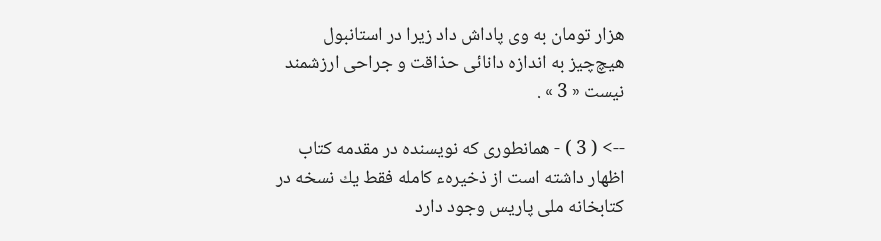هزار تومان به وى پاداش داد زيرا در استانبول هيچ‌چيز به اندازه دانائى حذاقت و جراحى ارزشمند نيست « 3 » .

--> ( 3 ) - همانطورى كه نويسنده در مقدمه كتاب اظهار داشته است از ذخيرهء كامله فقط يك نسخه در كتابخانه ملى پاريس وجود دارد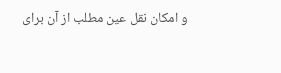و امكان نقل عين مطلب از آن براى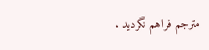مترجم فراهم نگرديد .